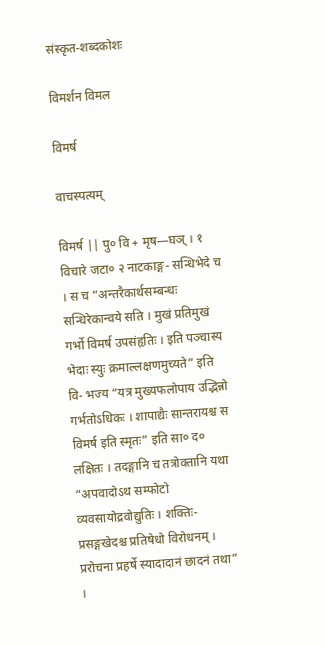संस्कृत-शब्दकोशः

विमर्शन विमल

विमर्ष

वाचस्पत्यम्

विमर्ष || पु० वि + मृष—घञ् । १ विचारे जटा० २ नाटकाङ्ग- सन्धिभेदे च । स च “अन्तरैकार्थसम्बन्धः सन्धिरेकान्वये सति । मुखं प्रतिमुखं गर्भो विमर्ष उपसंहृतिः । इति पञ्चास्य भेदाः स्युः क्रमाल्लक्षणमुच्यते” इति वि- भज्य “यत्र मुख्यफलोपाय उद्भिन्नो गर्भतोऽधिकः । शापाद्यैः सान्तरायश्च स विमर्ष इति स्मृतः” इति सा० द० लक्षितः । तदङ्गानि च तत्रोक्तानि यथा “अपवादोऽथ सम्फोटो व्यवसायोद्रवोद्युतिः । शक्तिः- प्रसङ्गखेदश्च प्रतिषेधो विरोधनम् । प्ररोचना प्रहर्षे स्यादादानं छादनं तथा” ।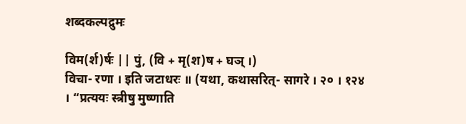शब्दकल्पद्रुमः

विम(र्श)र्षः || पुं, (वि + मृ(श)ष + घञ् ।)
विचा- रणा । इति जटाधरः ॥ (यथा, कथासरित्- सागरे । २० । १२४ । “प्रत्ययः स्त्रीषु मुष्णाति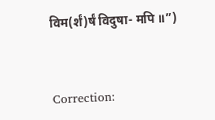विम(र्शं)र्षं विदुषा- मपि ॥”)



Correction: